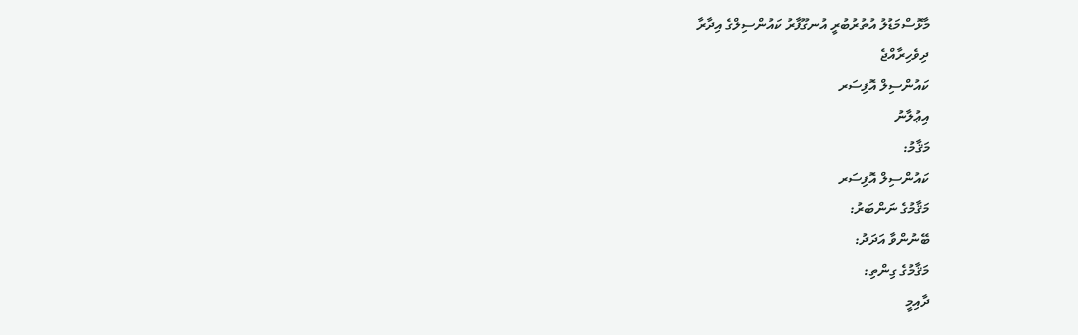މާޅޮސްމަޑުލު އުތުރުބުރީ އުނގޫފާރު ކައުންސިލްގެ އިދާރާ
ދިވެހިރާއްޖެ
ކައުންސިލް އޮފިސަރ
އިޢުލާނު
މަޤާމު:
ކައުންސިލް އޮފިސަރ
މަޤާމުގެ ނަންބަރު:
ބޭނުންވާ އަދަދު:
މަޤާމުގެ ގިންތި:
ދާއިމީ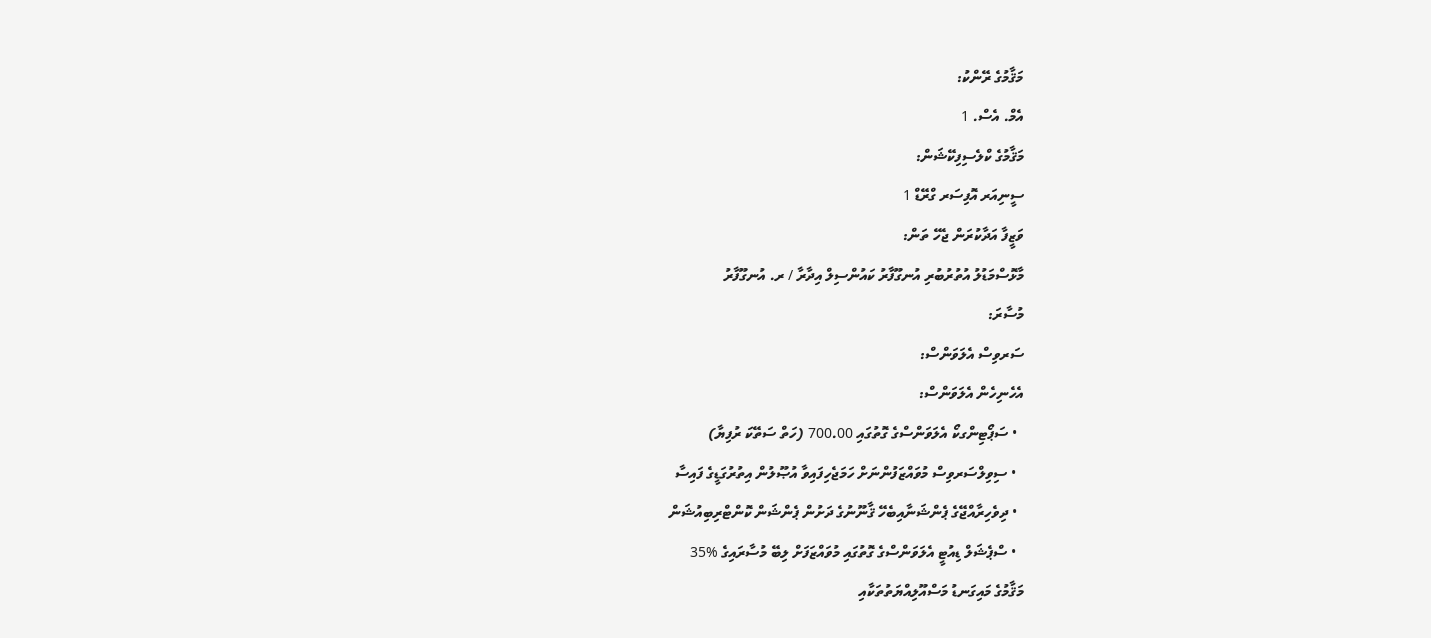މަޤާމުގެ ރޭންކު:
އެމް. އެސް. 1
މަޤާމުގެ ކްލެސިފިކޭޝަން:
ސީނިއަރ އޮފިސަރ ގްރޭޑް 1
ވަޒީފާ އަދާކުރަން ޖެހޭ ތަން:
މާޅޮސްމަޑުލު އުތުރުބުރި އުނގޫފާރު ކައުންސިލް އިދާރާ / ރ. އުނގޫފާރު
މުސާރަ:
ސަރވިސް އެލަވަންސް:
އެހެނިހެން އެލަވަންސް:
  • ސަޕޯޓިންގކޯ އެލަވަންސްގެ ގޮތުގައި 700.00 (ހަތް ސަތޭކަ ރުފިޔާ)
  • ސިވިލްސަރވިސް މުވައްޒަފުންނަށް ހަމަޖެހިފައިވާ އުޞޫލުން އިތުރުގަޑީގެ ފައިސާ
  • ދިވެހިރާއްޖޭގެ ޕެންޝަނާއިބެހޭ ޤާނޫނުގެ ދަށުން ޕެންޝަން ކޮންޓްރިބިއުޝަން
  • ސްޕެޝަލް ޑިއުޓީ އެލަވަންސްގެ ގޮތުގައި މުވައްޒަފަށް ލިބޭ މުސާރައިގެ %35
މަޤާމުގެ މައިގަނޑު މަސްއޫލިއްޔަތުތަކާއި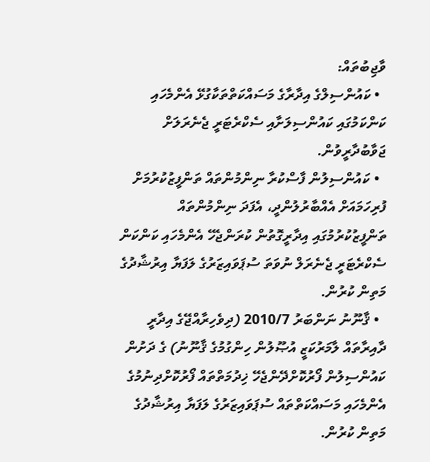ވާޖިބުތައް:
  • ކައުންސިލްގެ އިދާރާގެ މަސައްކަތްތަކާގުޅޭ އެންމެހައި ކަންކަމުގައި ކައުންސިލަށާއި ސެކްރެޓަރީ ޖެނެރަލަށް ޖަވާބުދާރީވުން.
  • ކައުންސިލުން ފާސްކުރާ ނިންމުންތައް ތަންފީޒުކުރުމަށް ފުރިހަމައަށް އެއްބާރުލުންދީ، އެފަދަ ނިންމުންތައް ތަންފީޒުކުރުމުގައި އިދާރީގޮތުން ކުރަންޖެހޭ އެންމެހައި ކަންކަން ސެކްރެޓަރީ ޖެނެރަލް ނުވަތަ ސުޕަވައިޒަރުގެ ލަފަޔާ އިރުޝާދުގެ މަތިން ކުރުން.
  • ޤާނޫނު ނަންބަރު 2010/7 (ދިވެހިރާއްޖޭގެ އިދާރީ ދާއިރާތައް ލާމަރުކަޒީ އުޞޫލުން ހިންގުމުގެ ޤާނޫނު) ގެ ދަށުން ކައުންސިލުން ފޯރުކޮށްދޭންޖެހޭ ޚިދުމަތްތައް ފޯރުކޮށްދިނުމުގެ އެންމެހައި މަސައްކަތްތައް ސުޕަވައިޒަރުގެ ލަފަޔާ އިރުޝާދުގެ މަތިން ކުރުން.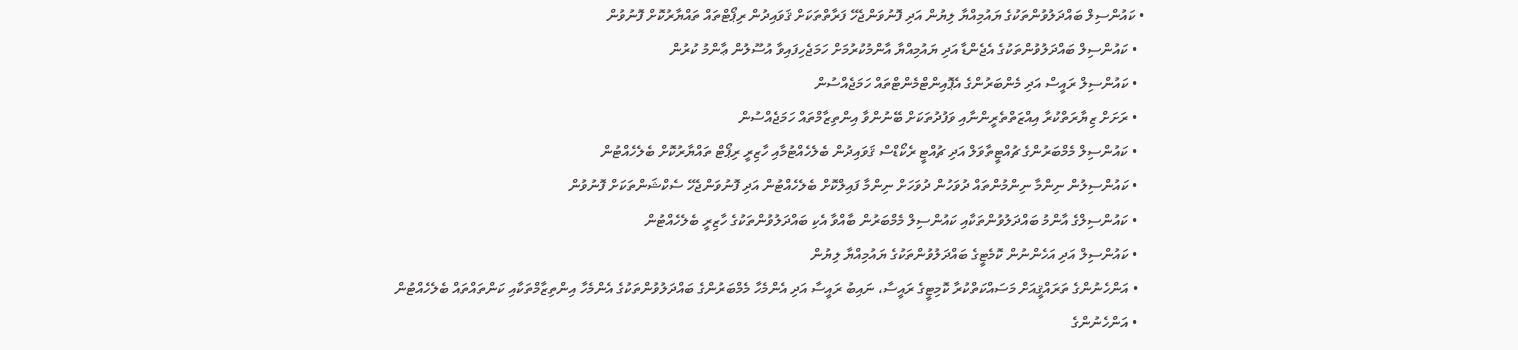• ކައުންސިލް ބައްދަލުވުންތަކުގެ ޔައުމިއްޔާ ލިޔުން އަދި ފޮނުވަންޖެހޭ ފަރާތްތަކަށް ޤަވައިދުން ރިޕޯޓްތައް ތައްޔާރުކޮށް ފޮނުވުން
  • ކައުންސިލް ބައްދަލުވުންތަކުގެ އެޖެންޑާ އަދި ޔައުމިއްޔާ އާންމުކުރުމަށް ހަމަޖެހިފައިވާ އުސޫލުން ޢާންމު ކުރުން
  • ކައުންސިލް ރައީސް އަދި މެންބަރުންގެ އެޕޮއިންޓްމެންޓްތައް ހަމަޖެއްސުން
  • ރަށަށް ޒިޔާރަތްކުރާ އިއްޒަތްތެރީންނާއި ވަފުދުތަކަށް ބޭނުންވާ އިންތިޒާމްތައް ހަމަޖެއްސުން
  • ކައުންސިލް މެމްބަރުންގެ ޗުއްޓީތާވަލް އަދި ޗުއްޓީ ރެކޯޑްސް ޤަވައިދުން ބެލެހެއްޓުމާއި ހާޒިރީ ރިޕޯޓް ތައްޔާރުކޮށް ބެލެހެއްޓުން
  • ކައުންސިލުން ނިންމާ ނިންމުންތައް ދުވަހުން ދުވަހަށް ނިންމާ ފައިލްކޮށް ބެލެހެއްޓުން އަދި ފޮނުވަންޖެހޭ ސެކްޝަންތަކަށް ފޮނުވުން
  • ކައުންސިލްގެ އާންމު ބައްދަލުވުންތަކާއި ކައުންސިލް މެމްބަރުން ބާއްވާ އެކި ބައްދަލުވުންތަކުގެ ހާޒިރީ ބެލެހެއްޓުން
  • ކައުންސިލް އަދި އަހެންނުން ކޮމެޓީގެ ބައްދަލުވުންތަކުގެ ޔައުމިއްޔާ ލިޔުން
  • އަންހެނުންގެ ތަރައްޤީއަށް މަސައްކަތްކުރާ ކޮމިޓީގެ ރައީސާ، ނައިބު ރައީސާ އަދި އެންމެހާ މެމްބަރުންގެ ބައްދަލުވުންތަކުގެ އެންމެހާ އިންތިޒާމްތަކާއި ކަންތައްތައް ބެލެހެއްޓުން
  • އަންހެނުންގެ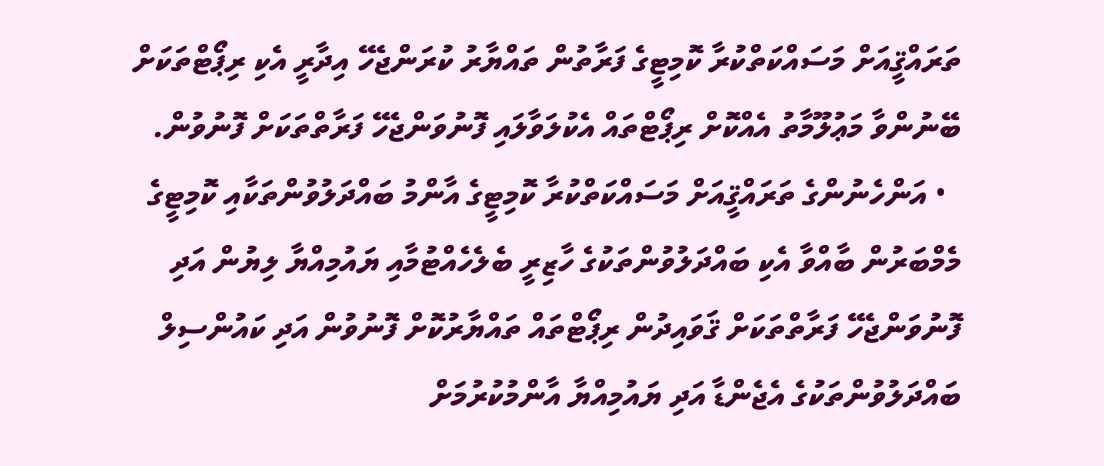ތަރައްޤީއަށް މަސައްކަތްކުރާ ކޮމިޓީގެ ފަރާތުން ތައްޔާރު ކުރަންޖެހޭ އިދާރީ އެކި ރިޕޯޓްތަކަށް ބޭނުންވާ މަޢުލޫމާތު އެއްކޮށް ރިޕޯޓްތައް އެކުލަވާލައި ފޮނުވަންޖެހޭ ފަރާތްތަކަށް ފޮނުވުން.
  • އަންހެނުންގެ ތަރައްޤީއަށް މަސައްކަތްކުރާ ކޮމިޓީގެ އާންމު ބައްދަލުވުންތަކާއި ކޮމިޓީގެ މެމްބަރުން ބާއްވާ އެކި ބައްދަލުވުންތަކުގެ ހާޒިރީ ބެލެހެއްޓުމާއި ޔައުމިއްޔާ ލިޔުން އަދި ފޮނުވަންޖެހޭ ފަރާތްތަކަށް ޤަވައިދުން ރިޕޯޓްތައް ތައްޔާރުކޮށް ފޮނުވުން އަދި ކައުންސިލް ބައްދަލުވުންތަކުގެ އެޖެންޑާ އަދި ޔައުމިއްޔާ އާންމުކުރުމަށް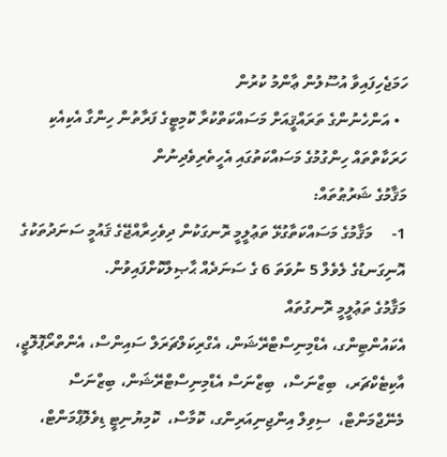ހަމަޖެހިފައިވާ އުސޫލުން ޢާންމު ކުރުން
  • އަންހެނުންގެ ތަރައްޤީއަށް މަސައްކަތްކުރާ ކޮމިޓީގެ ފަރާތުން ހިންގާ އެކިއެކި ހަރަކާތްތައް ހިންގުމުގެ މަސައްކަތުގައި އެހީތެރިވެދިނުން
މަޤާމުގެ ޝަރުޠުތައް:
1-     މަޤާމުގެ މަސައްކަތާގުޅޭ ތަޢުލީމީ ރޮނގަކުން ދިވެހިރާއްޖޭގެ ޤައުމީ ސަނަދުތަކުގެ އޮނިގަނޑުގެ ލެވެލް 5 ނުވަތަ 6 ގެ ސަނަދެއް ޙާޞިލްކޮށްފައިވުން.
މަޤާމުގެ ތަޢުލީމީ ރޮނގުތައް
އެކައުންޓިންގ، އެޑްމިނިސްޓްރޭޝަން، އެގްރިކަލްޗަރަލް ސައިންސް، އެންތްރޯޕޮލޮޖީ،  އާކިޓެކްޗަރ،  ބިޒްނަސް،  ބިޒްނަސް އެޑްމިނިސްޓްރޭޝަން، ބިޒްނަސް މެނޭޖްމަންޓް،  ސިވިލް އިންޖިނިއަރިންގ، ކޮމާސް،  ކޮމިޔުނިޓީ ޑިވެލޮޕްމަންޓް،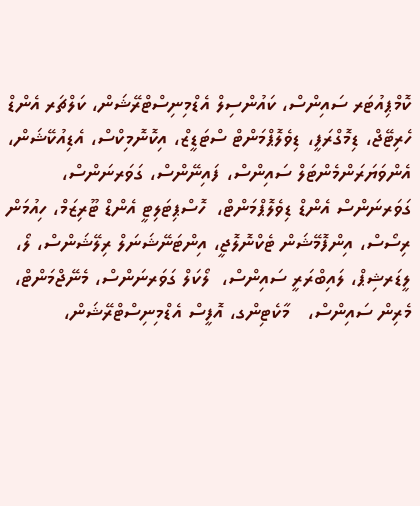ކޮމްޕިއުޓަރ ސައިންސް، ކައުންސިލް އެޑްމިނިސްޓްރޭޝަން، ކަލްޗަރ އެންޑް ހެރިޓޭޖް، ޑިމޮގްރަފީ، ޑިވެލޮޕްމަންޓް ސްޓަޑީޒް، އިކޮނޮމިކްސް، އެޑިއުކޭޝަން، އެންވަޔަރަންމެންޓަލް ސައިންސް، ފައިނޭންސް، ގަވަރނަންސް، ގަވަރނަންސް އެންޑް ޑިވެލޮޕްމަންޓް،  ހޮސްޕިޓަލިޓީ އެންޑް ޓޫރިޒަމް، ހިއުމަން ރިސޯސް، އިންފޮމޭޝަން ޓެކްނޮލޮޖީ، އިންޓަނޭޝަނަލް ރިލޭޝަންސް، ލޯ، ލީޑަރޝިޕް، ލައިބްރަރީ ސައިންސް،  ލޯކަލް ގަވަރނަންސް، މެނޭޖްމަންޓް،  މެރިން ސައިންސް،   މާކެޓިންގ، އޮފީސް އެޑްމިނިސްޓްރޭޝަން،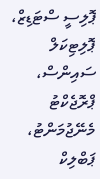ޕޮލިސީ ސްޓަޑިޒް، ޕޮލިޓިކަލް ސައިންސް، ޕްރޮޖެކްޓު މެނޭޖުމަންޓު، ޕަބްލިކް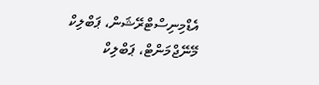އެޑްމިނިސްޓްރޭޝަން، ޕަބްލިކް މޭނޭޖްމަންޓް، ޕަބްލިކް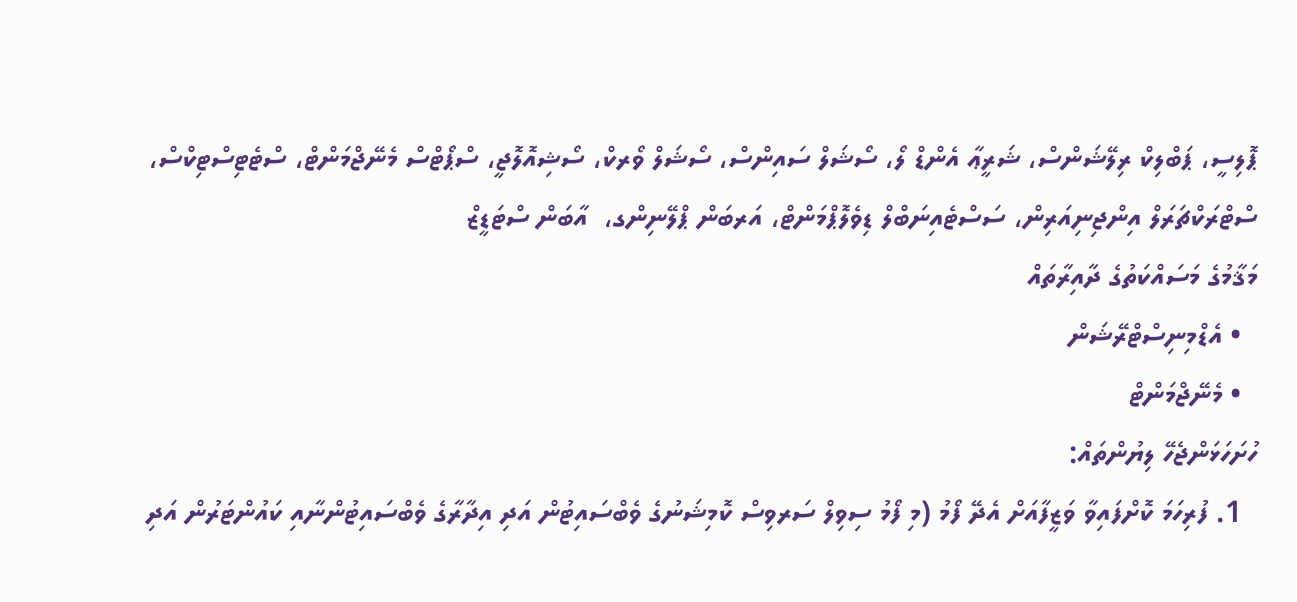ޕޮލިސީ، ޕަބްލިކް ރިލޭޝަންސް، ޝަރީޢާ އެންޑް ލޯ، ސޯޝަލް ސައިންސް، ސޯޝަލް ވޯރކް، ސޯޝިއޮލޮޖީ، ސްޕޯޓްސް މެނޭޖްމަންޓް، ސްޓެޓިސްޓިކްސް، ސްޓްރަކްޗަރަލް އިންޖިނިއަރިން، ސަސްޓެއިނަބްލް ޑިވެލޮޕްމަންޓް، އަރބަން ޕްލޭނިންގ،  އާބަން ސްޓަޑީޒް
މަޤާމުގެ މަސައްކަތުގެ ދާއިރާތައް
  • އެޑްމިނިސްޓްރޭޝަން
  • މެނޭޖްމަންޓް
ހުށަހަޅަންޖެހޭ ލިޔުންތައް:
  1. ފުރިހަމަ ކޮށްފައިވާ ވަޒީފާއަށް އެދޭ ފޯމު (މި ފޯމު ސިވިލް ސަރވިސް ކޮމިޝަނުގެ ވެބްސައިޓުން އަދި އިދާރާގެ ވެބްސައިޓުންނާއި ކައުންޓަރުން އަދި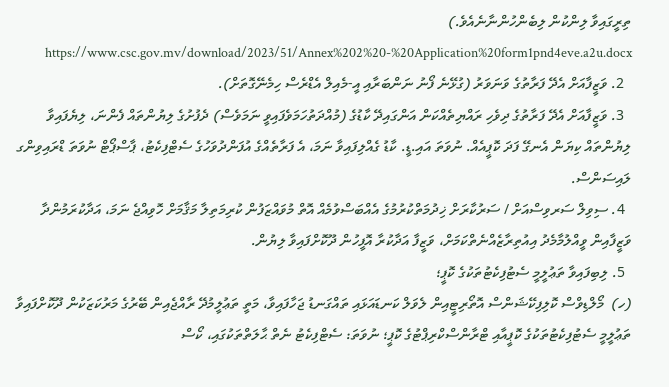ތިރީގައިވާ ލިންކުން ލިބެންހުންނާނެއެވެ.)  https://www.csc.gov.mv/download/2023/51/Annex%202%20-%20Application%20form1pnd4eve.a2u.docx
  2. ވަޒީފާއަށް އެދޭ ފަރާތުގެ ވަނަވަރު (ގުޅޭނެ ފޯނު ނަންބަރާއި އީ-މެއިލް އެޑްރެސް ހިމެނޭގޮތަށް).
  3. ވަޒީފާއަށް އެދޭ ފަރާތުގެ ދިވެހި ރައްޔިތެއްކަން އަންގައިދޭ ކާޑުގެ (މުއްދަތުހަމަވެފައިވީ ނަމަވެސް) ދެފުށުގެ ލިޔުންތައް ފެންނަ، ލިޔެފައިވާ ލިޔުންތައް ކިޔަން އެނގޭ ފަދަ ކޮޕީއެއް. ނުވަތަ އައި.ޑީ. ކާޑު ގެއްލިފައިވާ ނަމަ، އެ ފަރާތެއްގެ އުފަންދުވަހުގެ ސެޓްފިކެޓު، ޕާސްޕޯޓް ނުވަތަ ޑްރައިވިންގ ލައިސަންސް.
  4. ސިވިލް ސަރވިސްއަށް / ސަރުކާރަށް ޚިދުމަތްކުރުމުގެ އެއްބަސްވުމެއް އޮތް މުވައްޒަފުން ކުރިމަތިލާ މަޤާމަށް ހޮވިއްޖެ ނަމަ، އަދާކުރަމުންދާ ވަޒީފާއިން ވީއްލުމާމެދު އިއުތިރާޒެއްނެތްކަމަށް، ވަޒީފާ އަދާކުރާ އޮފީހުން ދޫކޮށްފައިވާ ލިޔުން.
  5. ލިބިފައިވާ ތަޢުލީމީ ސެޓުފިކެޓުތަކުގެ ކޮޕީ؛
(ހ)  މޯލްޑިވްސް ކޮލިފިކޭޝަންސް އޮތޯރިޓީއިން ލެވަލް ކަނޑައަޅައި ތައްގަނޑު ޖަހާފައިވާ، މަތީ ތަޢުލީމުދޭ ރާއްޖެއިން ބޭރުގެ މަރުކަޒަކުން ދޫކޮށްފައިވާ ތަޢުލީމީ ސެޓުފިކެޓުތަކުގެ ކޮޕީއާއި ޓްރާންސްކްރިޕްޓުގެ ކޮޕީ؛ ނުވަތަ: ސެޓްފިކެޓު ނެތް ޙާލަތްތަކުގައި، ކޯސް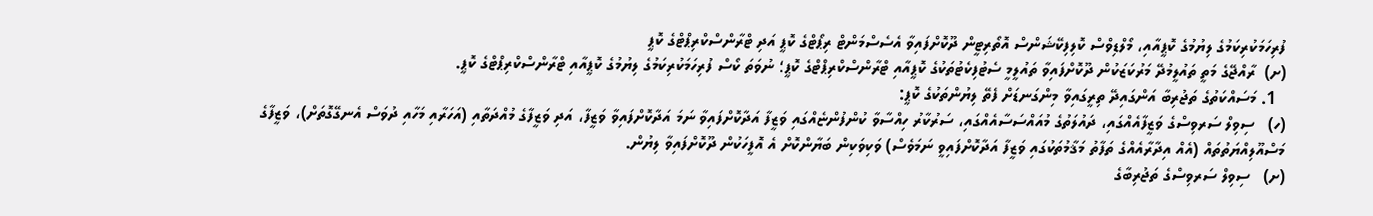ފުރިހަމަކުރިކަމުގެ ލިޔުމުގެ ކޮޕީއާއި، މޯލްޑިވްސް ކޮލިފިކޭޝަންސް އޮތޯރިޓީން ދޫކޮށްފައިވާ އެސެސްމަންޓް ރިޕޯޓްގެ ކޮޕީ އަދި ޓްރާންސްކްރިޕްޓްގެ ކޮޕީ
(ށ)  ރާއްޖޭގެ މަތީ ތައުލީމުދޭ މަރުކަޒަކުން ދޫކޮށްފައިވާ ތައުލީމީ ސެޓުފިކެޓުތަކުގެ ކޮޕީއާއި ޓްރާންސްކްރިޕްޓްގެ ކޮޕީ؛ ނުވަތަ ކޯސް ފުރިހަމަކުރިކަމުގެ ލިޔުމުގެ ކޮޕީއާއި ޓްރާންސްކްރިޕްޓްގެ ކޮޕީ.
  1. މަސައްކަތުގެ ތަޖުރިބާ އަންގައިދޭ ތިރީގައިވާ މިންގަނޑަށް ފެތޭ ލިޔުންތަކުގެ ކޮޕީ:
(ހ)   ސިވިލް ސަރވިސްގެ ވަޒީފާއެއްގައި، ދައުލަތުގެ މުއައްސަސާއެއްގައި، ސަރުކާރު ހިއްސާވާ ކުންފުންޏެއްގައި ވަޒީފާ އަދާކޮށްފައިވާ ނަމަ އަދާކޮށްފައިވާ ވަޒީފާ، އަދި ވަޒީފާގެ މުއްދަތާއި (އަހަރާއި މަހާއި ދުވަސް އެނގޭގޮތަށް)، ވަޒީފާގެ މަސްއޫލިއްޔަތުތައް (އެއް އިދާރާއެއްގެ ތަފާތު މަޤާމުތަކުގައި ވަޒީފާ އަދާކޮށްފައިވީ ނަމަވެސް) ވަކިވަކިން ބަޔާންކޮށް އެ އޮފީހަކުން ދޫކޮށްފައިވާ ލިޔުން.
(ށ)   ސިވިލް ސަރވިސްގެ ތަޖުރިބާގެ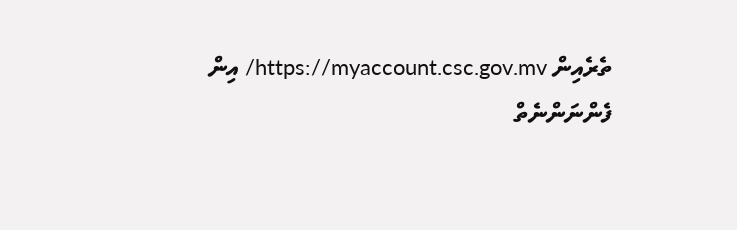ތެރެއިން https://myaccount.csc.gov.mv/ އިން ފެންނަންނެތް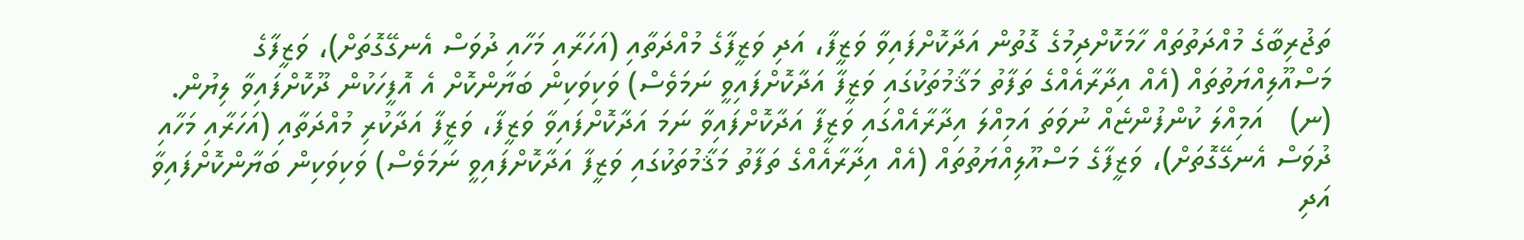ތަޖުރިބާގެ މުއްދަތުތައް ހާމަކޮށްދިމުގެ ގޮތުން އަދާކޮށްފައިވާ ވަޒީފާ، އަދި ވަޒީފާގެ މުއްދަތާއި (އަހަރާއި މަހާއި ދުވަސް އެނގޭގޮތަށް)، ވަޒީފާގެ މަސްއޫލިއްޔަތުތައް (އެއް އިދާރާއެއްގެ ތަފާތު މަޤާމުތަކުގައި ވަޒީފާ އަދާކޮށްފައިވީ ނަމަވެސް) ވަކިވަކިން ބަޔާންކޮށް އެ އޮފީހަކުން ދޫކޮށްފައިވާ ލިޔުން.
(ނ)   އަމިއްލަ ކުންފުންޏެއް ނުވަތަ އަމިއްލަ އިދާރާއެއްގައި ވަޒީފާ އަދާކޮށްފައިވާ ނަމަ އަދާކޮށްފައިވާ ވަޒީފާ، ވަޒީފާ އަދާކުރި މުއްދަތާއި (އަހަރާއި މަހާއި ދުވަސް އެނގޭގޮތަށް)، ވަޒީފާގެ މަސްއޫލިއްޔަތުތައް (އެއް އިދާރާއެއްގެ ތަފާތު މަޤާމުތަކުގައި ވަޒީފާ އަދާކޮށްފައިވީ ނަމަވެސް) ވަކިވަކިން ބަޔާންކޮށްފައިވާ އަދި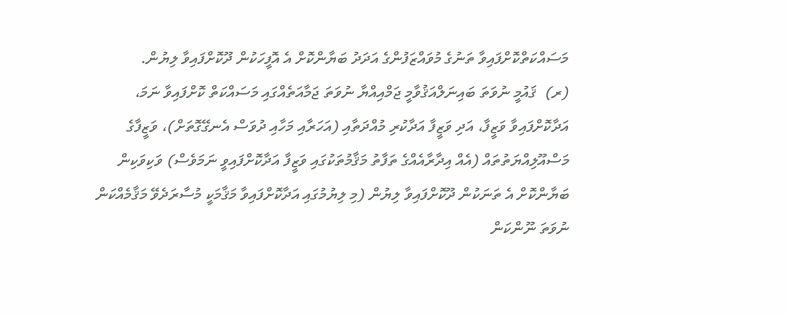މަސައްކަތްކޮށްފައިވާ ތަނުގެ މުވައްޒަފުންގެ އަދަދު ބަޔާންކޮށް އެ އޮފީހަކުން ދޫކޮށްފައިވާ ލިޔުން.
(ރ)  ޤައުމީ ނުވަތަ ބައިނަލްއަޤުވާމީ ޖަމްއިއްޔާ ނުވަތަ ޖަމާއަތެއްގައި މަސައްކަތް ކޮށްފައިވާ ނަމަ، އަދާކޮށްފައިވާ ވަޒީފާ، އަދި ވަޒީފާ އަދާކުރި މުއްދަތާއި (އަހަރާއި މަހާއި ދުވަސް އެނގޭގޮތަށް)، ވަޒީފާގެ މަސްއޫލިއްޔަތުތައް (އެއް އިދާރާއެއްގެ ތަފާތު މަޤާމުތަކުގައި ވަޒީފާ އަދާކޮށްފައިވީ ނަމަވެސް) ވަކިވަކިން ބަޔާންކޮށް އެ ތަނަކުން ދޫކޮށްފައިވާ ލިޔުން (މި ލިޔުމުގައި އަދާކޮށްފައިވާ މަޤާމަކީ މުސާރަދެވޭ މަޤާމެއްކަން ނުވަތަ ނޫންކަން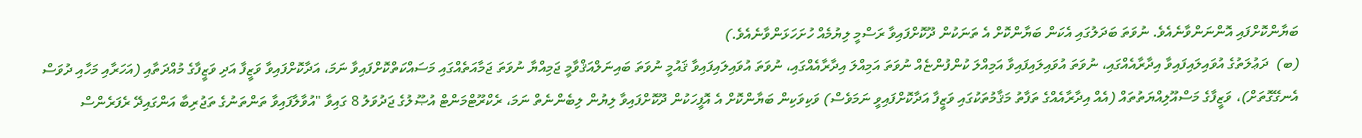ބަޔާންކޮށްފައި އޮންނަންވާނެއެވެ. ނުވަތަ ބަދަލުގައި އެކަން ބަޔާންކޮށް އެ ތަނަކުން ދޫކޮށްފައިވާ ރަސްމީ ލިޔުމެއް ހުށަހަޅަންވާނެއެވެ.)
(ބ)  ދަޢުލަތުގެ އުވައިލައިފައިވާ އިދާރާއެއްގައި، ނުވަތަ އުވައިލައިފައިވާ އަމިއްލަ ކުންފުންޏެއް ނުވަތަ އަމިއްލަ އިދާރާއެއްގައި، ނުވަތަ އުވައިލައިފައިވާ ޤައުމީ ނުވަތަ ބައިނަލްއަޤްވާމީ ޖަމިއްޔާ ނުވަތަ ޖަމާއަތެއްގައި މަސައްކަތްކޮށްފައިވާ ނަމަ، އަދާކޮށްފައިވާ ވަޒީފާ އަދި ވަޒީފާގެ މުއްދަތާއި (އަހަރާއި މަހާއި ދުވަސް އެނގޭގޮތަށް)، ވަޒީފާގެ މަސްއޫލިއްޔަތުތައް (އެއް އިދާރާއެއްގެ ތަފާތު މަޤާމުތަކުގައި ވަޒީފާ އަދާކޮށްފައިވީ ނަމަވެސް) ވަކިވަކިން ބަޔާންކޮށް އެ އޮފީހަކުން ދޫކޮށްފައިވާ ލިޔުން ލިބެންނެތް ނަމަ، ރެކްރޫޓްމަންޓް އުޞޫލުގެ ޖަދުވަލު 8 ގައިވާ "އުވާލާފައިވާ ތަންތަނުގެ ތަޖުރިބާ އަންގައިދޭ ރެފަރެންސް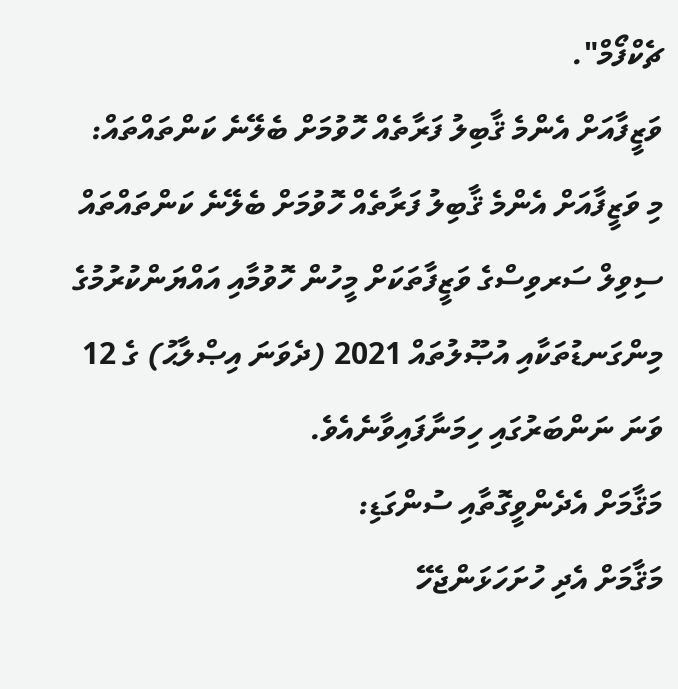ޗެކްފޯމް".
ވަޒީފާއަށް އެންމެ ޤާބިލު ފަރާތެއް ހޮވުމަށް ބެލޭނެ ކަންތައްތައް:
މި ވަޒީފާއަށް އެންމެ ޤާބިލު ފަރާތެއް ހޮވުމަށް ބެލޭނެ ކަންތައްތައް ސިވިލް ސަރވިސްގެ ވަޒީފާތަކަށް މީހުން ހޮވުމާއި އައްޔަންކުރުމުގެ މިންގަނޑުތަކާއި އުޞޫލުތައް 2021 (ދެވަނަ އިޞްލާޙު) ގެ 12 ވަނަ ނަންބަރުގައި ހިމަނާފައިވާނެއެވެ.
މަޤާމަށް އެދެންވީގޮތާއި ސުންގަޑި:
މަޤާމަށް އެދި ހުށަހަޅަންޖެހޭ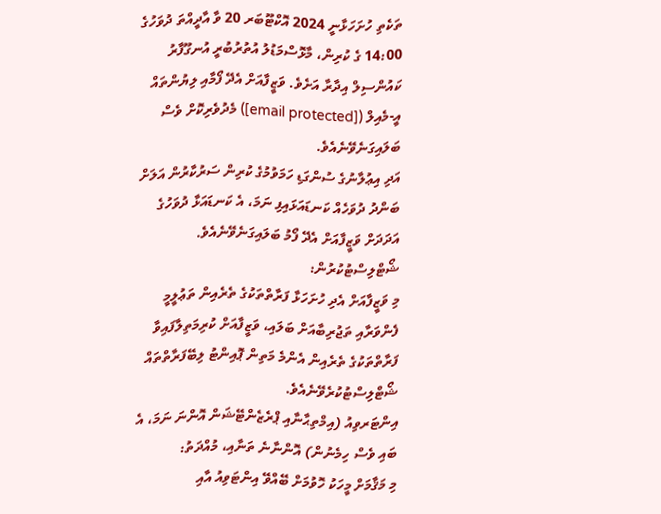ތަކެތި ހުށަހަޅާނީ 2024 އޮކްޓޫބަރ 20 ވާ އާދީއްތަ ދުވަހުގެ 14:00 ގެ ކުރިން، މާޅޮސްމަޑުލު އުތުރުބުރީ އުނގޫފާރު ކައުންސިލް އިދާރާ އަށެވެ. ވަޒީފާއަށް އެދޭ ފޯމާއި ލިޔުންތައް އީ-މެއިލް ([email protected]) މެދުވެރިކޮށް ވެސް ބަލައިގަނެވޭނެއެވެ.
އަދި އިޢުލާނުގެ ސުންގަޑި ހަމަވުމުގެ ކުރިން ސަރުކާރުން އަލަށް ބަންދު ދުވަހެއް ކަނޑައަޅައިފި ނަމަ، އެ ކަނޑައަޅާ ދުވަހުގެ އަދަދަށް ވަޒީފާއަށް އެދޭ ފޯމު ބަލައިގަނެވޭނެއެވެ.
ޝޯޓްލިސްޓުކުރުން:
މި ވަޒީފާއަށް އެދި ހުށަހަޅާ ފަރާތްތަކުގެ ތެރެއިން ތަޢުލީމީ ފެންވަރާއި ތަޖުރިބާއަށް ބަލައި، ވަޒީފާއަށް ކުރިމަތިލާފައިވާ ފަރާތްތަކުގެ ތެރެއިން އެންމެ މަތިން ޕޮއިންޓު ލިބޭފަރާތްތައް ޝޯޓްލިސްޓުކުރެވޭނެއެވެ.
އިންޓަރވިއު (އިމްތިޙާނާއި ޕްރެޒެންޓޭޝަން އޮންނަ ނަމަ، އެ ބައި ވެސް ހިމެނުން) އޮންނާނެ ތަނާއި، މުއްދަތު:
މި މަޤާމަށް މީހަކު ހޮވުމަށް ބޭއްވޭ އިންޓަވިއު އާއި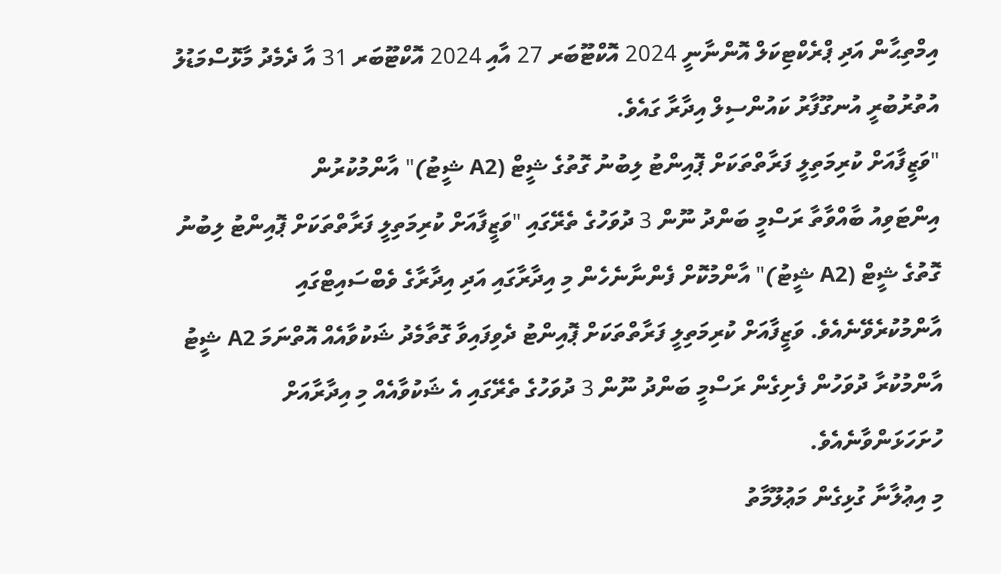އިމްތިޙާން އަދި ޕްރެކްޓިކަލް އޮންނާނީ 2024 އޮކްޓޫބަރ 27 އާއި 2024 އޮކްޓޫބަރ 31 އާ ދެމެދު މާޅޮސްމަޑުލު އުތުރުބުރީ އުނގޫފާރު ކައުންސިލް އިދާރާ ގައެވެ.
"ވަޒީފާއަށް ކުރިމަތިލީ ފަރާތްތަކަށް ޕޮއިންޓު ލިބުނު ގޮތުގެ ޝީޓް (A2 ޝީޓު)" އާންމުކުރުން
އިންޓަވިއު ބާއްވާތާ ރަސްމީ ބަންދު ނޫން 3 ދުވަހުގެ ތެރޭގައި "ވަޒީފާއަށް ކުރިމަތިލީ ފަރާތްތަކަށް ޕޮއިންޓު ލިބުނު ގޮތުގެ ޝީޓް (A2 ޝީޓު)" އާންމުކޮށް ފެންނާނެހެން މި އިދާރާގައި އަދި އިދާރާގެ ވެބްސައިޓްގައި އާންމުކުރެވޭނެއެވެ. ވަޒީފާއަށް ކުރިމަތިލީ ފަރާތްތަކަށް ޕޮއިންޓު ދެވިފައިވާ ގޮތާމެދު ޝަކުވާއެއް އޮތްނަމަ A2 ޝީޓު އާންމުކުރާ ދުވަހުން ފެށިގެން ރަސްމީ ބަންދު ނޫން 3 ދުވަހުގެ ތެރޭގައި އެ ޝަކުވާއެއް މި އިދާރާއަށް ހުށަހަޅަންވާނެއެވެ.
މި އިޢުލާނާ ގުޅިގެން މަޢުލޫމާތު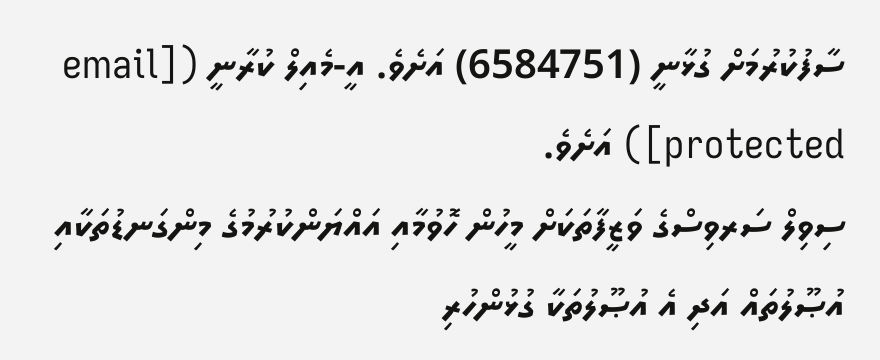ސާފުކުރުމަށް ގުޅާނީ (6584751) އަށެވެ. އީ-މެއިލް ކުރާނީ ([email protected]) އަށެވެ.
ސިވިލް ސަރވިސްގެ ވަޒީފާތަކަށް މީހުން ހޮވުމާއި އައްޔަންކުރުމުގެ މިންގަނޑުތަކާއި އުޞޫލުތައް އަދި އެ އުޞޫލުތަކާ ގުޅުންހުރި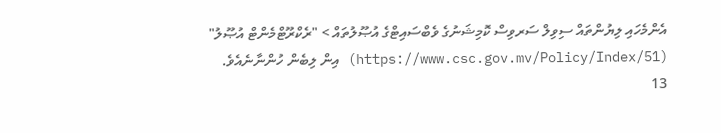އެންމެހައި ލިޔުންތައް ސިވިލް ސަރވިސް ކޮމިޝަނުގެ ވެބްސައިޓްގެ އުޞޫލުތައް > "ރެކްރޫޓްމެންޓް އުޞޫލު" (https://www.csc.gov.mv/Policy/Index/51) އިން ލިބެން ހުންނާނެއެވެ.
13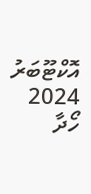އޮކްޓޫބަރު 2024
ހޯދާ